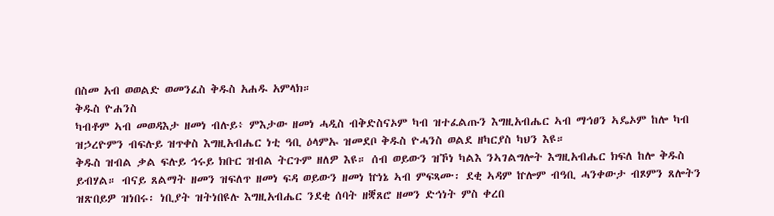በስመ አብ ወወልድ ወመንፈስ ቅዱስ አሐዱ አምላክ።
ቅዱስ ዮሐንስ
ካብቶም ኣብ መወዳእታ ዘመነ ብሉይ፥ ምእታው ዘመነ ሓዲስ ብቅድስናኦም ካብ ዝተፈልጡን እግዚአብሔር ኣብ ማኅፀን ኣዴኦም ከሎ ካብ ዝኃረዮምን ብፍሉይ ዝጥቀስ እግዚአብሔር ነቲ ዓቢ ዕላምኡ ዝመደቦ ቅዱስ ዮሓንስ ወልደ ዘካርያስ ካህን እዩ።
ቅዱስ ዝብል ቃል ፍሉይ ኅሩይ ክቡር ዝብል ትርጉም ዘለዎ እዩ። ሰብ ወይውን ዝኾነ ካልእ ንኣገልግሎት እግዚአብሔር ክፍለ ከሎ ቅዱስ ይብሃል። ብናይ ጸልማት ዘመን ዝፍለጥ ዘመነ ፍዳ ወይውን ዘመነ ኵነኔ ኣብ ምፍጻሙ፡ ደቂ ኣዳም ኵሎም ብዓቢ ሓንቀውታ ብጾምን ጸሎትን ዝጽበይዎ ዝነበሩ፡ ነቢያት ዝትነበዩሉ እግዚአብሔር ንደቂ ሰባት ዘቛጸሮ ዘመን ድኅነት ምስ ቀረበ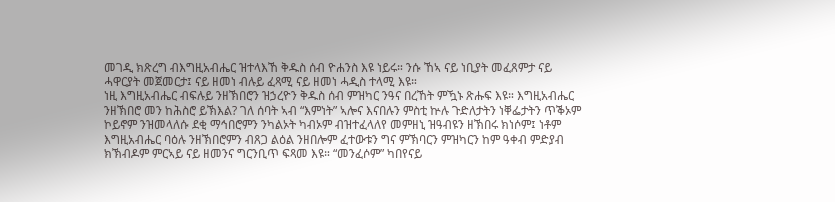መገዲ ክጽረግ ብእግዚአብሔር ዝተላእኸ ቅዱስ ሰብ ዮሐንስ እዩ ነይሩ። ንሱ ኸኣ ናይ ነቢያት መፈጸምታ ናይ ሓዋርያት መጀመርታ፤ ናይ ዘመነ ብሉይ ፈጻሚ ናይ ዘመነ ሓዲስ ተላሚ እዩ።
ነዚ እግዚአብሔር ብፍሉይ ንዘኽበሮን ዝኃረዮን ቅዱስ ሰብ ምዝካር ንዓና በረኸት ምዃኑ ጽሑፍ እዩ። እግዚአብሔር ንዘኽበሮ መን ከሕስሮ ይኽእል? ገለ ሰባት ኣብ “እምነት” ኣሎና እናበሉን ምስቲ ኵሉ ጉድለታትን ነቐፌታትን ጥቕኦም ኮይኖም ንዝመላለሱ ደቂ ማኅበሮምን ንካልኦት ካብኦም ብዝተፈላለየ መምዘኒ ዝዓብዩን ዘኽበሩ ክነሶም፤ ነቶም እግዚአብሔር ባዕሉ ንዘኽበሮምን ብጸጋ ልዕል ንዘበሎም ፈተውቱን ግና ምኽባርን ምዝካርን ከም ዓቀብ ምድያብ ክኽብዶም ምርኣይ ናይ ዘመንና ግርንቢጥ ፍጻመ እዩ። “መንፈሶም” ካበየናይ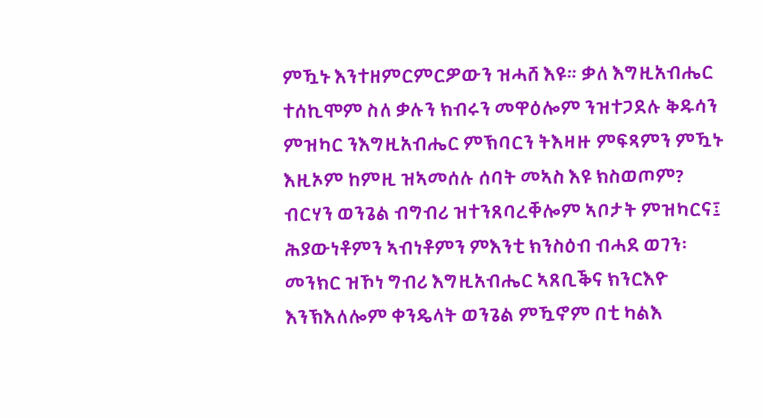ምዃኑ እንተዘምርምርዎውን ዝሓሸ እዩ። ቃለ እግዚአብሔር ተሰኪሞም ስለ ቃሉን ክብሩን መዋዕሎም ንዝተጋደሉ ቅዱሳን ምዝካር ንእግዚአብሔር ምኽባርን ትእዛዙ ምፍጻምን ምዃኑ እዚኦም ከምዚ ዝኣመሰሉ ሰባት መኣስ እዩ ክስወጦም? ብርሃን ወንጌል ብግብሪ ዝተንጸባረቐሎም ኣቦታት ምዝካርና፤ ሕያውነቶምን ኣብነቶምን ምእንቲ ክንስዕብ ብሓደ ወገን፡ መንክር ዝኾነ ግብሪ እግዚአብሔር ኣጸቢቕና ክንርእዮ እንኽእለሎም ቀንዴላት ወንጌል ምዃኖም በቲ ካልእ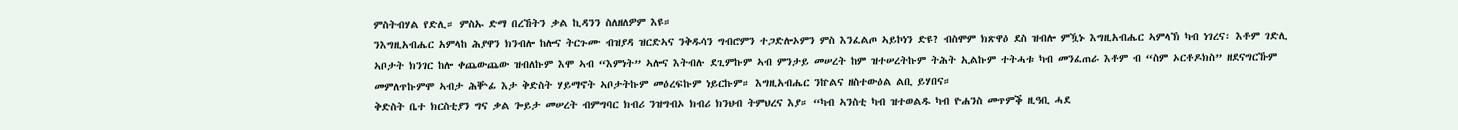ምስትብሃል የድሊ። ምስኡ ድማ በረኸትን ቃል ኪዳንን ስለዘለዎም እዩ።
ንእግዚአብሔር አምላከ ሕያዋን ክንብሎ ከሎና ትርጉሙ ብዝያዳ ዝርድኣና ንቅዱሳን ግብሮምን ተጋድሎኦምን ምስ እንፈልጦ ኣይኮነን ድዩ? ብስሞም ክጽዋዕ ደስ ዝብሎ ምዃኑ እግዚአብሔር ኣምላኽ ካብ ነገረና፡ እቶም ገድሊ ኣቦታት ክንገር ከሎ ቀጨውጨው ዝብለኩም እሞ ኣብ “እምነት” ኣሎና እትብሉ ደጊምኩም ኣብ ምንታይ መሠረት ከም ዝተሠረትኩም ትሕት ኢልኩም ተትሓቱ ካብ መንፈጠራ እቶም ብ “ስም ኦርቶዶክስ” ዘደናግርኹም መምለጥኩምሞ ኣብታ ሕቝፊ እታ ቅድስት ሃይማኖት ኣቦታትኩም መዕረፍኩም ነይርኩም። እግዚአብሔር ንኵልና ዘስተውዕል ልቢ ይሃበና።
ቅድስት ቤተ ክርስቲያን ግና ቃል ጐይታ መሠረት ብምግባር ክብሪ ንዝግብኦ ክብሪ ክንህብ ትምህረና እያ። “ካብ ኣንስቲ ካብ ዝተወልዱ ካብ ዮሐንስ መጥምቕ ዚዓቢ ሓደ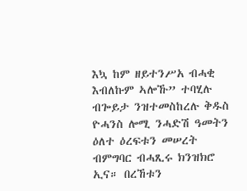እኳ ከም ዘይተንሥአ ብሓቂ እብለኩም ኣሎኹ” ተባሂሉ ብጐይታ ንዝተመስከረሉ ቅዱስ ዮሓንስ ሎሚ ንሓድሽ ዓመትን ዕለተ ዕረፍቱን መሠረት ብምግባር ብሓጺሩ ክንዝክሮ ኢና። በረኸቱን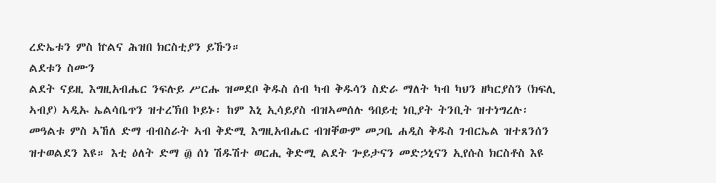ረድኤቱን ምስ ኵልና ሕዝበ ክርስቲያን ይኹን።
ልደቱን ስሙን
ልደት ናይዚ እግዚአብሔር ንፍሉይ ሥርሑ ዝመደቦ ቅዱስ ሰብ ካብ ቅዱሳን ስድራ ማለት ካብ ካህን ዘካርያስን (ክፍሊ ኣብያ) ኣዲኡ ኤልሳቤጥን ዝተረኽበ ኮይኑ፡ ከም እኒ ኢሳይያስ ብዝኣመሰሉ ዓበይቲ ነቢያት ትንቢት ዝተነግረሉ፡ መዓልቱ ምስ ኣኸለ ድማ ብብስራት ኣብ ቅድሚ እግዚአብሔር ብዝቐውም መጋቤ ሐዲስ ቅዱስ ገብርኤል ዝተጸንሰን ዝተወልደን እዩ። እቲ ዕለት ድማ ፴ ሰነ ሽዱሽተ ወርሒ ቅድሚ ልደት ጐይታናን መድኃኒናን ኢየሱስ ክርስቶስ እዩ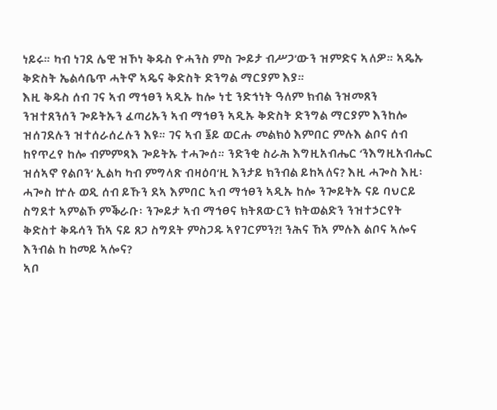ነይሩ። ካብ ነገደ ሌዊ ዝኾነ ቅዱስ ዮሓንስ ምስ ጐይታ ብሥጋ’ውን ዝምድና ኣለዎ። ኣዴኡ ቅድስት ኤልሳቤጥ ሓትኖ ኣዴና ቅድስት ድንግል ማርያም እያ።
እዚ ቅዱስ ሰብ ገና ኣብ ማኅፀን ኣዲኡ ከሎ ነቲ ንድኅነት ዓለም ክብል ንዝመጸን ንዝተጸንሰን ጐይትኡን ፈጣሪኡን ኣብ ማኅፀን ኣዲኡ ቅድስት ድንግል ማርያም እንከሎ ዝሰገደሉን ዝተሰራሰረሉን እዩ። ገና ኣብ ፮ይ ወርሑ መልክዕ እምበር ምሉእ ልቦና ሰብ ከየጥረየ ከሎ ብምምጻእ ጐይትኡ ተሓጐሰ። ንድንቂ ስራሕ እግዚአብሔር ‘ንእግዚአብሔር ዝሰኣኖ የልቦን’ ኢልካ ካብ ምግላጽ ብዛዕባ’ዚ እንታይ ክንብል ይከኣለና? እዚ ሓጐስ እዚ፡ ሓጐስ ኵሉ ወዲ ሰብ ይኹን ደኣ እምበር ኣብ ማኅፀን ኣዲኡ ከሎ ንጐይትኡ ናይ ባህርይ ስግደተ ኣምልኾ ምቕራቡ፡ ንጐይታ ኣብ ማኅፀና ክትጸውርን ክትወልድን ንዝተኃርየት ቅድስተ ቅዱሳን ኸኣ ናይ ጸጋ ስግደት ምስጋዱ ኣየገርምን?! ንሕና ኸኣ ምሉእ ልቦና ኣሎና እንብል ከ ከመይ ኣሎና?
ኣቦ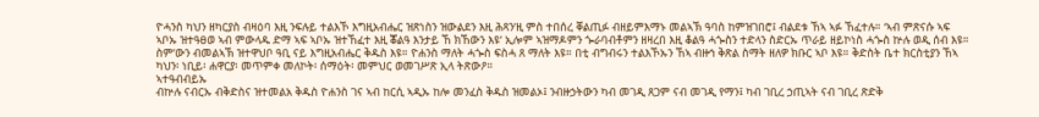ዮሓንስ ካህን ዘካርያስ ብዛዕባ እዚ ንፍሉይ ተልእኾ እግዚአብሔር ዝጽነስን ዝውልደን እዚ ሕጻን’ዚ ምስ ተበሰረ ቐልጢፉ ብዘይምእማኑ መልኣኽ ዓባስ ከምዝገበሮ፤ ብልደቱ ኸኣ ኣፉ ኸፈተሉ። ‘ኣብ ምጽናሱ ኣፍ ኣቦኡ ዝተዓፀወ ኣብ ምውላዱ ድማ ኣፍ ኣቦኡ ዝተኸፈተ እዚ ቖልዓ እንታይ ኸ ክኸውን እዩ’ ኢሎም ኣዝማዶምን ጐራባብቶምን ዘዛረበ እዚ ቆልዓ ሓጐስን ተድላን ስድርኡ ጥራይ ዘይኮነስ ሓጐስ ኵሉ ወዲ ሰብ እዩ። ስም’ውን ብመልኣኽ ዝተዋህቦ ዓቢ ናይ እግዚአብሔር ቅዱስ እዩ። ዮሐንስ ማለት ሓጐስ ፍስሓ ጸ ማለት እዩ። በቲ ብግብሩን ተልእኾኡን ኸኣ ብዙኅ ቅጽል ስማት ዘለዎ ክቡር ኣቦ እዩ። ቅድስት ቤተ ክርስቲያን ኸኣ ካህን፡ ነቢይ፡ ሐዋርያ፡ መጥምቀ መለኮት፡ ሰማዕት፡ መምህር ወመገሥጽ ኢላ ትጽውዖ።
ኣተዓብብይኡ
ብኵሉ ናብርኡ ብቅድስና ዝተመልአ ቅዱስ ዮሐንስ ገና ኣብ ከርሲ ኣዲኡ ከሎ መንፈስ ቅዱስ ዝመልኦ፤ ንብዙኃትውን ካብ መገዲ ጸጋም ናብ መገዲ የማን፤ ካብ ገቢረ ኃጢኣት ናብ ገቢረ ጽድቅ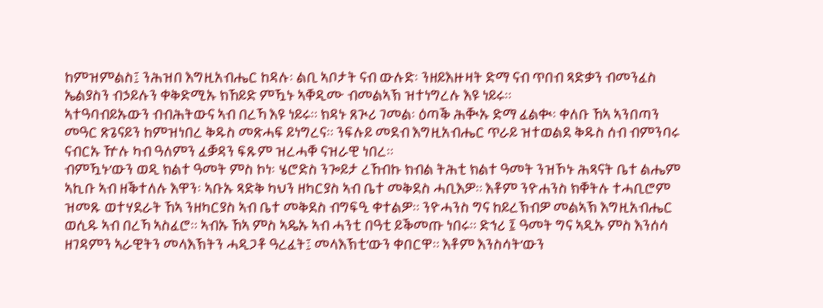ከምዝምልስ፤ ንሕዝበ እግዚአብሔር ከዳሉ፡ ልቢ ኣቦታት ናብ ውሉድ፡ ንዘይእዙዛት ድማ ናብ ጥበብ ጻድቃን ብመንፈስ ኤልያስን ብኃይሉን ቀቅድሚኡ ክኸይድ ምዃኑ ኣቐዲሙ ብመልኣኽ ዝተነግረሉ እዩ ነይሩ።
ኣተዓባብይኡውን ብብሕትውና ኣብ በረኻ እዩ ነይሩ። ክዳኑ ጸጒሪ ገመል፡ ዕጣቕ ሕቚኡ ድማ ፈልቊ፡ ቀለቡ ኸኣ ኣንበጣን መዓር ጽጌናይን ከምዝነበረ ቅዱስ መጽሓፍ ይነግረና። ንፍሉይ መደብ እግዚአብሔር ጥራይ ዝተወልደ ቅዱስ ሰብ ብምንባሩ ናብርኡ ዅሉ ካብ ዓለምን ፈቓዳን ፍጹም ዝረሓቐ ናዝራዊ ነበረ።
ብምዃኑ’ውን ወዲ ክልተ ዓመት ምስ ኮነ፡ ሄሮድስ ንጐይታ ረኸብኩ ክብል ትሕቲ ክልተ ዓመት ንዝኾኑ ሕጻናት ቤተ ልሔም ኣኪቡ ኣብ ዘቕተለሉ እዋን፡ ኣቡኡ ጻድቅ ካህን ዘካርያስ ኣብ ቤተ መቅደስ ሓቢእዎ። እቶም ንዮሐንስ ክቐትሉ ተሓቢሮም ዝመጹ ወተሃደራት ኸኣ ንዘካርያስ ኣብ ቤተ መቅደስ ብግፍዒ ቀተልዎ። ንዮሓንስ ግና ከይረኽብዎ መልኣኽ እግዚአብሔር ወሲዱ ኣብ በረኻ ኣስፈሮ። ኣብኡ ኸኣ ምስ ኣዴኡ ኣብ ሓንቲ በዓቲ ይቕመጡ ነበሩ። ድኅሪ ፯ ዓመት ግና ኣዲኡ ምስ እንሰሳ ዘገዳምን ኣራዊትን መላእኽትን ሓዲጋቶ ዓረፈት፤ መላእኽቲ’ውን ቀበርዋ። እቶም እንስሳት’ውን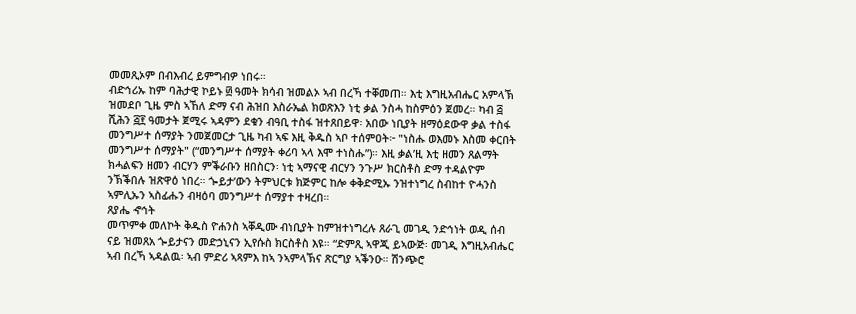መመጺኦም በብእብረ ይምግብዎ ነበሩ።
ብድኅሪኡ ከም ባሕታዊ ኮይኑ ፴ ዓመት ክሳብ ዝመልኦ ኣብ በረኻ ተቐመጠ። እቲ እግዚአብሔር አምላኽ ዝመደቦ ጊዜ ምስ ኣኸለ ድማ ናብ ሕዝበ እስራኤል ክወጽእን ነቲ ቃል ንስሓ ከስምዕን ጀመረ። ካብ ፭ ሺሕን ፭፻ ዓመታት ጀሚሩ ኣዳምን ደቁን ብዓቢ ተስፋ ዝተጸበይዋ፡ አበው ነቢያት ዘማዕደውዋ ቃል ተስፋ መንግሥተ ሰማያት ንመጀመርታ ጊዜ ካብ ኣፍ እዚ ቅዱስ ኣቦ ተሰምዐት፦ "ነስሑ ወእመኑ እስመ ቀርበት መንግሥተ ሰማያት" (“መንግሥተ ሰማያት ቀሪባ ኣላ እሞ ተነስሑ”)። እዚ ቃል’ዚ እቲ ዘመን ጸልማት ክሓልፍን ዘመን ብርሃን ምቕራቡን ዘበስርን፡ ነቲ ኣማናዊ ብርሃን ንጉሥ ክርስቶስ ድማ ተዳልዮም ንኽቕበሉ ዝጽዋዕ ነበረ። ጐይታ’ውን ትምህርቱ ክጅምር ከሎ ቀቅድሚኡ ንዝተነግረ ስብከተ ዮሓንስ ኣምሊኡን ኣስፊሑን ብዛዕባ መንግሥተ ሰማያተ ተዛረበ።
ጸያሔ ኆኅት
መጥምቀ መለኮት ቅዱስ ዮሐንስ ኣቐዲሙ ብነቢያት ከምዝተነግረሉ ጸራጊ መገዲ ንድኅነት ወዲ ሰብ ናይ ዝመጸአ ጐይታናን መድኃኒናን ኢየሱስ ክርስቶስ እዩ። “ድምጺ ኣዋጂ ይኣውጅ፡ መገዲ እግዚአብሔር ኣብ በረኻ ኣዳልዉ፡ ኣብ ምድሪ ኣጻምእ ከኣ ንኣምላኽና ጽርግያ ኣቕንዑ። ሽንጭሮ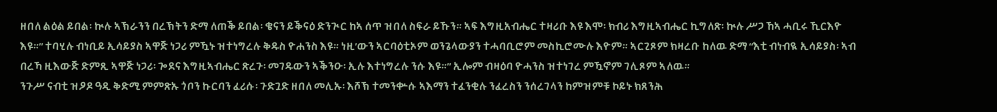ዘበለ ልዕል ይበል፡ ኲሉ ኣኽራንን በረኽትን ድማ ለጠቕ ይበል፡ ቄናን ይቕናዕ ድንጒር ከኣ ሰጥ ዝበለ ስፍራ ይኹን። ኣፍ እግዚአብሔር ተዛሪቡ እዩ እሞ፡ ክብሪ እግዚኣብሔር ኪግለጽ፡ ኲሉ ሥጋ ኸኣ ሓቢሩ ኺርእዮ እዩ።” ተባሂሉ ብነቢይ ኢሳይያስ ኣዋጅ ነጋሪ ምዃኑ ዝተነግረሉ ቅዱስ ዮሐንስ እዩ። ነዚ’ውን ኣርባዕቲኦም ወንጌላውያን ተሓባቢሮም መስኪሮሙሉ እዮም። ኣርጊጾም ክዛረቡ ከለዉ ድማ “እቲ ብነብዪ ኢሳይያስ፡ ኣብ በረኻ ዚእውጅ ድምጺ ኣዋጅ ነጋሪ፡ ጐደና እግዚኣብሔር ጽረጉ፡ መገዱውን ኣቕንዑ፡ ኢሉ እተነግረሉ ንሱ እዩ።” ኢሎም ብዛዕባ ዮሓንስ ዝተነገረ ምዃኖም ገሊጾም ኣለዉ።
ንጉሥ ናብቲ ዝዖዶ ዓዲ ቅድሚ ምምጽኡ ጎቦን ኩርባን ፈሪሱ፡ ጉድጓድ ዘበለ መሊኡ፡ እሾኽ ተመንቍሱ ኣእማን ተፈንቂሉ ንፈረስን ንሰረገላን ከምዝምቹ ኮይኑ ክጸንሕ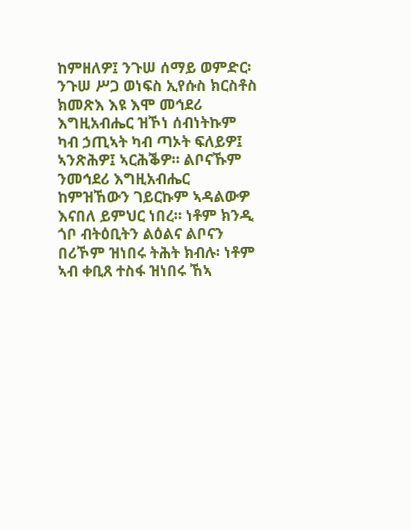ከምዘለዎ፤ ንጉሠ ሰማይ ወምድር፡ ንጉሠ ሥጋ ወነፍስ ኢየሱስ ክርስቶስ ክመጽእ እዩ እሞ መኅደሪ እግዚአብሔር ዝኾነ ሰብነትኩም ካብ ኃጢኣት ካብ ጣኦት ፍለይዎ፤ ኣንጽሕዎ፤ ኣርሕቕዎ። ልቦናኹም ንመኅደሪ እግዚአብሔር ከምዝኸውን ገይርኩም ኣዳልውዎ እናበለ ይምህር ነበረ። ነቶም ክንዲ ጎቦ ብትዕቢትን ልዕልና ልቦናን በሪኾም ዝነበሩ ትሕት ክብሉ፡ ነቶም ኣብ ቀቢጸ ተስፋ ዝነበሩ ኸኣ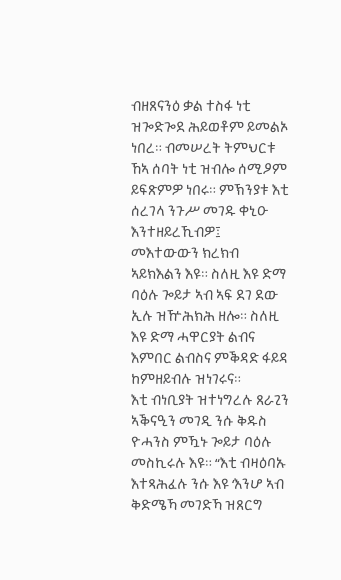ብዘጸናንዕ ቃል ተስፋ ነቲ ዝጐድጐደ ሕይወቶም ይመልኦ ነበረ። ብመሠረት ትምህርቱ ኸኣ ሰባት ነቲ ዝብሎ ሰሚዖም ይፍጽምዎ ነበሩ። ምኽንያቱ እቲ ሰረገላ ንጉሥ መገዱ ቀኒዑ እንተዘይረኺብዎ፤ መእተውውን ክረክብ ኣይክእልን እዩ። ስለዚ እዩ ድማ ባዕሉ ጐይታ ኣብ ኣፍ ደገ ደው ኢሉ ዝዅሕክሕ ዘሎ። ስለዚ እዩ ድማ ሓዋርያት ልብና እምበር ልብስና ምቕዳድ ፋይዳ ከምዘይብሉ ዝነገሩና።
እቲ ብነቢያት ዝተነግረሉ ጸራጊን ኣቕናዒን መገዲ ንሱ ቅዱስ ዮሓንስ ምዃኑ ጐይታ ባዕሉ መስኪሩሉ እዩ። “እቲ ብዛዕባኡ እተጻሕፈሉ ንሱ እዩ ‘እንሆ ኣብ ቅድሜኻ መገድኻ ዝጸርግ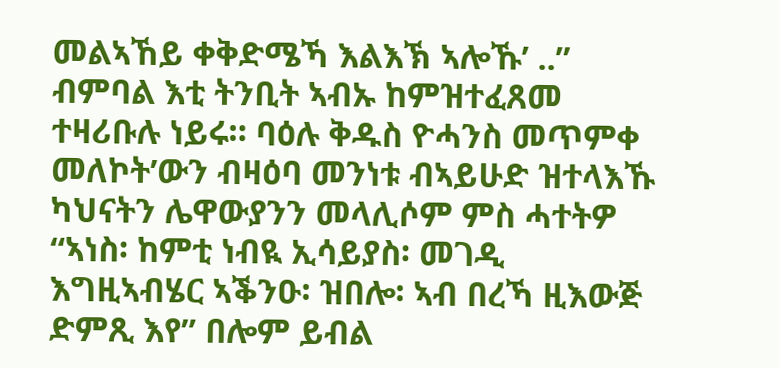መልኣኸይ ቀቅድሜኻ እልእኽ ኣሎኹ’ ..” ብምባል እቲ ትንቢት ኣብኡ ከምዝተፈጸመ ተዛሪቡሉ ነይሩ። ባዕሉ ቅዱስ ዮሓንስ መጥምቀ መለኮት’ውን ብዛዕባ መንነቱ ብኣይሁድ ዝተላእኹ ካህናትን ሌዋውያንን መላሊሶም ምስ ሓተትዎ “ኣነስ፡ ከምቲ ነብዪ ኢሳይያስ፡ መገዲ እግዚኣብሄር ኣቕንዑ፡ ዝበሎ፡ ኣብ በረኻ ዚእውጅ ድምጺ እየ” በሎም ይብል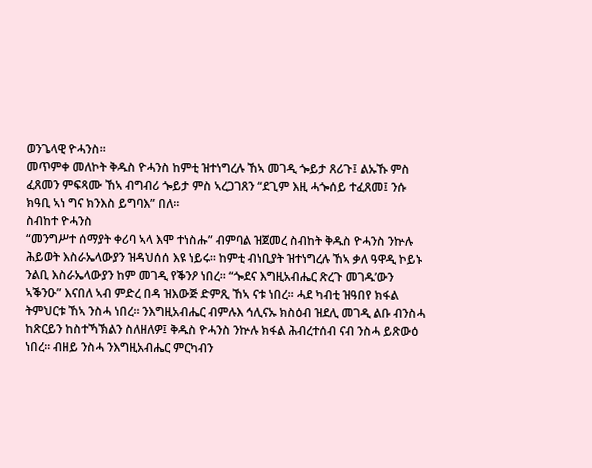ወንጌላዊ ዮሓንስ።
መጥምቀ መለኮት ቅዱስ ዮሓንስ ከምቲ ዝተነግረሉ ኸኣ መገዲ ጐይታ ጸሪጉ፤ ልኡኹ ምስ ፈጸመን ምፍጻሙ ኸኣ ብግብሪ ጐይታ ምስ ኣረጋገጸን “ደጊም እዚ ሓጐሰይ ተፈጸመ፤ ንሱ ክዓቢ ኣነ ግና ክንእስ ይግባእ” በለ።
ስብከተ ዮሓንስ
“መንግሥተ ሰማያት ቀሪባ ኣላ እሞ ተነስሑ” ብምባል ዝጀመረ ስብከት ቅዱስ ዮሓንስ ንኵሉ ሕይወት እስራኤላውያን ዝዳህሰሰ እዩ ነይሩ። ከምቲ ብነቢያት ዝተነግረሉ ኸኣ ቃለ ዓዋዲ ኮይኑ ንልቢ እስራኤላውያን ከም መገዲ የቕንዖ ነበረ። “ጐደና እግዚአብሔር ጽረጉ መገዱ’ውን ኣቕንዑ” እናበለ ኣብ ምድረ በዳ ዝእውጅ ድምጺ ኸኣ ናቱ ነበረ። ሓደ ካብቲ ዝዓበየ ክፋል ትምህርቱ ኸኣ ንስሓ ነበረ። ንእግዚአብሔር ብምሉእ ኅሊናኡ ክስዕብ ዝደሊ መገዲ ልቡ ብንስሓ ከጽርይን ከስተኻኽልን ስለዘለዎ፤ ቅዱስ ዮሓንስ ንኵሉ ክፋል ሕብረተሰብ ናብ ንስሓ ይጽውዕ ነበረ። ብዘይ ንስሓ ንእግዚአብሔር ምርካብን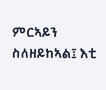ምርኣይን ስለዘይከኣል፤ እቲ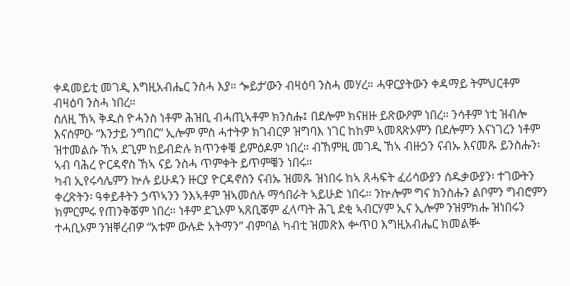ቀዳመይቲ መገዲ እግዚአብሔር ንስሓ እያ። ጐይታ’ውን ብዛዕባ ንስሓ መሃረ። ሓዋርያትውን ቀዳማይ ትምህርቶም ብዛዕባ ንስሓ ነበረ።
ስለዚ ኸኣ ቅዱስ ዮሓንስ ነቶም ሕዝቢ ብሓጢኣቶም ክንስሑ፤ በደሎም ክናዘዙ ይጽውዖም ነበረ። ንሳቶም ነቲ ዝብሎ እናሰምዑ “እንታይ ንግበር” ኢሎም ምስ ሓተትዎ ክገብርዎ ዝግባእ ነገር ከከም ኣመጻጽኦምን በደሎምን እናነገረን ነቶም ዝተመልሱ ኸኣ ደጊም ከይብድሉ ክጥንቀቑ ይምዕዶም ነበረ። ብኸምዚ መገዲ ኸኣ ብዙኃን ናብኡ እናመጹ ይንስሑን፡ ኣብ ባሕረ ዮርዳኖስ ኸኣ ናይ ንስሓ ጥምቀት ይጥምቑን ነበሩ።
ካብ ኢየሩሳሌምን ኵሉ ይሁዳን ዙርያ ዮርዳኖስን ናብኡ ዝመጹ ዝነበሩ ከኣ ጸሓፍት ፈሪሳውያን ሰዱቃውያን፡ ተገውትን ቀረጽትን፡ ዓቀይቶትን ኃጥኣንን ንእኣቶም ዝኣመሰሉ ማኅበራት ኣይሁድ ነበሩ። ንኵሎም ግና ክንስሑን ልቦምን ግብሮምን ክምርምሩ የጠንቅቖም ነበረ። ነቶም ደጊኦም ኣጸቢቖም ፈላጣት ሕጊ ደቂ ኣብርሃም ኢና ኢሎም ንዝምክሑ ዝነበሩን ተሓቢኦም ንዝቐረብዎ “አቱም ውሉድ አትማን” ብምባል ካብቲ ዝመጽእ ቍጥዐ እግዚአብሔር ክመልቝ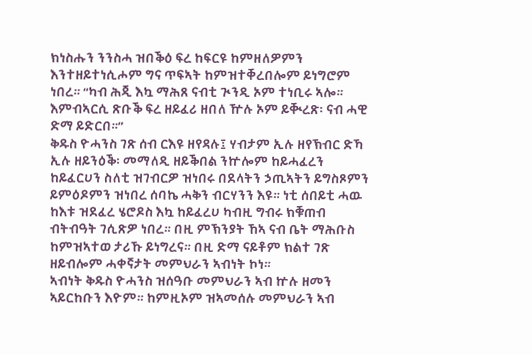ክነስሑን ንንስሓ ዝበቕዕ ፍረ ከፍርዩ ከምዘለዎምን እንተዘይተነሲሖም ግና ጥፍኣት ከምዝተቐረበሎም ይነግሮም ነበረ። “ካብ ሕጂ እኳ ማሕጸ ናብቲ ጒንዲ ኦም ተነቢሩ ኣሎ። እምብኣርሲ ጽቡቕ ፍረ ዘይፈሪ ዘበለ ዅሉ ኦም ይቚረጽ፡ ናብ ሓዊ ድማ ይድርበ።”
ቅዱስ ዮሓንስ ገጽ ሰብ ርእዩ ዘየዳሉ፤ ሃብታም ኢሉ ዘየኽብር ድኻ ኢሉ ዘይንዕቕ፡ መማለዲ ዘይቕበል ንኵሎም ከይሓፈረን ከይፈርሀን ስለቲ ዝገብርዎ ዝነበሩ በደላትን ኃጢኣትን ይግስጾምን ይምዕዶምን ዝነበረ ሰባኬ ሓቅን ብርሃንን እዩ። ነቲ ሰበይቲ ሓዉ ከእቱ ዝደፈረ ሄሮዶስ እኳ ከይፈረሀ ካብዚ ግብሩ ክቑጠብ ብትብዓት ገሲጽዎ ነበረ። በዚ ምኽንያት ኸኣ ናብ ቤት ማሕቡስ ከምዝኣተወ ታሪኹ ይነግረና። በዚ ድማ ናይቶም ክልተ ገጽ ዘይብሎም ሓቀኛታት መምህራን ኣብነት ኮነ።
ኣብነት ቅዱስ ዮሓንስ ዝሰዓቡ መምህራን ኣብ ኵሉ ዘመን ኣይርከቡን እዮም። ከምዚኦም ዝኣመሰሉ መምህራን ኣብ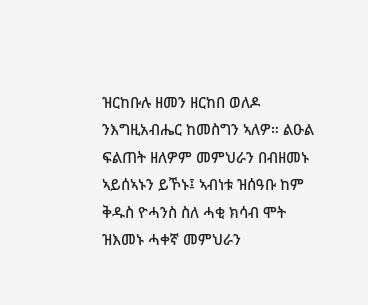ዝርከቡሉ ዘመን ዘርከበ ወለዶ ንእግዚአብሔር ከመስግን ኣለዎ። ልዑል ፍልጠት ዘለዎም መምህራን በብዘመኑ ኣይሰኣኑን ይኾኑ፤ ኣብነቱ ዝሰዓቡ ከም ቅዱስ ዮሓንስ ስለ ሓቂ ክሳብ ሞት ዝእመኑ ሓቀኛ መምህራን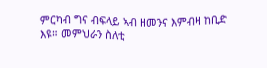ምርካብ ግና ብፍላይ ኣብ ዘመንና እምብዛ ከቢድ እዩ። መምህራን ስለቲ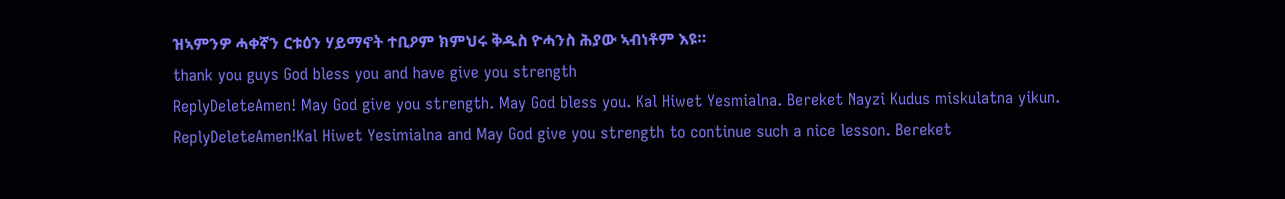ዝኣምንዎ ሓቀኛን ርቱዕን ሃይማኖት ተቢዖም ክምህሩ ቅዱስ ዮሓንስ ሕያው ኣብነቶም እዩ።
thank you guys God bless you and have give you strength
ReplyDeleteAmen! May God give you strength. May God bless you. Kal Hiwet Yesmialna. Bereket Nayzi Kudus miskulatna yikun.
ReplyDeleteAmen!Kal Hiwet Yesimialna and May God give you strength to continue such a nice lesson. Bereket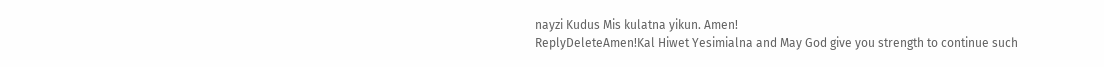nayzi Kudus Mis kulatna yikun. Amen!
ReplyDeleteAmen!Kal Hiwet Yesimialna and May God give you strength to continue such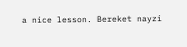a nice lesson. Bereket nayzi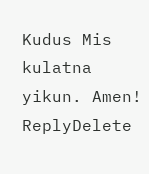Kudus Mis kulatna yikun. Amen!
ReplyDelete